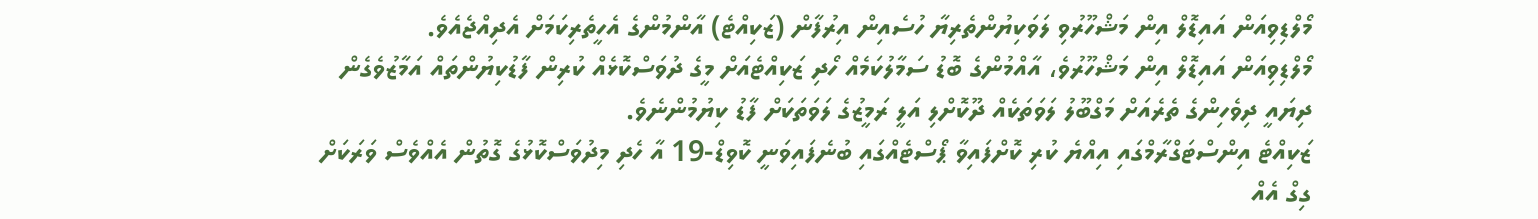މޯލްޑިވިއަން އައިޑޮލް އިން މަޝްހޫރުވި ލަވަކިޔުންތެރިޔާ ހުސެއިން އިރުފާން (ޒަކިއްޓެ) އާންމުންގެ އެހީތެރިކަމަށް އެދިއްޖެއެވެ.
މޯލްޑިވިއަން އައިޑޮލް އިން މަޝްހޫރުވެ، އާއްމުންގެ ބޮޑު ސަމާލުކަމެއް ހޯދި ޒަކިއްޓެއަށް މީގެ ދުވަސްކޮޅެއް ކުރިން ފާޑުކިޔުންތައް އަމާޒުވެގެން ދިޔައީ ދިވެހިންގެ ތެރެއަށް މަގްބޫލު ލަވަތަކެއް ދޫކޮށްލި އަލީ ރަމީޒުގެ ލަވަތަކަށް ފާޑު ކިޔުމުންނެވެ.
ޒަކިއްޓެ އިންސްޓަގްރާމްގައި އިއްޔެ ކުރި ކޮށްފައިވާ ޕޯސްޓެއްގައި ބުނެފައިވަނީ ކޮވިޑް-19 އާ ހެދި މިދުވަސްކޮޅުގެ ގޮތުން އެއްވެސް ވަރަކަށް ގިގް އެއް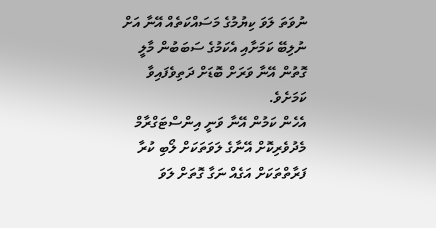ނުވަތަ ލަވަ ކިޔުމުގެ މަސައްކަތެއް އޭނާ އަށް ނުލިބޭ ކަމަށާއި އެކަމުގެ ސަބަބުން މާލީ ގޮތުން އޭނާ ވަރަށް ބޮޑަށް ދަތިވެފައިވާ ކަމަށެވެ.
އެހެން ކަމުން އޭނާ ވަނީ އިންސްޓަގްރާމް މެދުވެރިކޮށް އޭނާގެ ލަވަތަކަށް ލޯބި ކުރާ ފަރާތްތަކަށް އަގެއް ނަގާ ގޮތަށް ލަވަ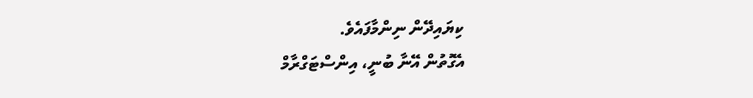ކިޔައިދޭން ނިންމާފައެވެ.
އެގޮތުން އޭނާ ބުނީ، އިންސްޓަގްރާމް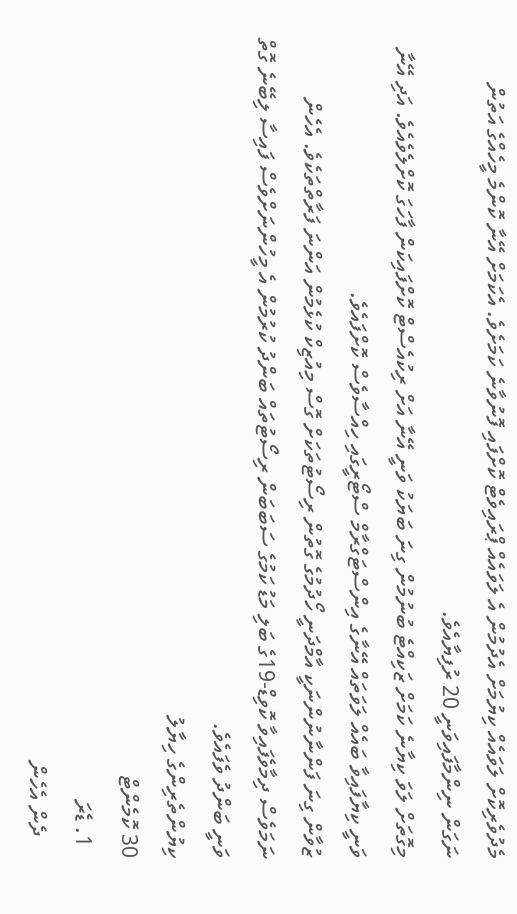މެދުވެރިކޮށް ލަވައެއް ކިޔުމަށް އެދުމުން އެ ލަވައެއް ޕްރައިވެޓް ކޮށްފައި ފޮނުވާނެ ކަމަށެވެ. އެކަމަށް އޭނާ ކޮންމެ މީހެއްގެ އަތުން ނަގަން ނިންމާފައިވަނީ 20 ރުފިޔާއެވެ.
މިގޮތަށް ލަވަ ކިޔާނެ ކަމަށް ޒަކިއްޓެ ބުނުމުން ގިނަ ބަޔަކު ވަނީ އޭނާ އަށް ރިކުއެސްޓް ކޮށްފައިކަން ފާހަގަ ކޮށްލެވެއެވެ. އަދި އޭނާ ވަނީ ކިޔާފައިވާ ބައެއް ލަވަތައް އޭނާގެ އިންސްޓަގްރާމް ސްޓޯރީގައި ހިއްސާވެސް ކޮށްފައެވެ.
ޒުވާން ގިނަ ފަންނާނުންނަކީ އާމްދަނީ ހޯދުމުގެ ގޮތުން ރިސޯޓުތަކަށް ގޮސް މިއުޒިކް ކުޅެމުން އަންނަ ފަރާތްތަކެވެ. އެހެން ނަމަވެސް ދިމާވެފައިވާ ކޮވިޑް-19ގެ ބަލި މަޑު ކަމުގެ ސަބަބަން ރިސޯޓުތައް ބަންދު ކުރުމުން އެ މީހުންނަށްވެސް ފައިސާ ލިބޭނެ ގޮތް ވަނީ ބަންދު ވެފައެވެ.
ކިޔުންތެރިންގެ ހިޔާލު
30 ކޮމެންޓް
  1. ޑެރަ
    ދެން އެހެން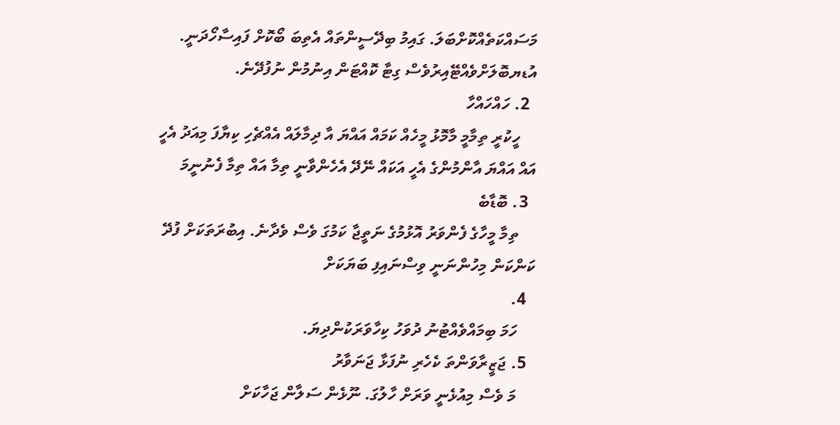މަސައްކަތެއްކޮށްބަލަ. ގައިމު ބިދޭސީންތައް އެތިބަ ބޯކޮށް ފައިސާހޯދަނީ. އުޑޔބޮލަށްވެއްޓޭއިރުވެސް ގިޓާ ކޮއްޓަން އިނުމުން ނުފުދޭނެ.
  2. ހައްހައްހާ
    ހީކުރީ ތިމާމީ މާމޮޅު މީހެއް ކަމައް އައްޔަ އާ ދިމާލައް އެއްޗެހި ކިޔާފަ މިއަދު އެހީ އައް އައްޔަ އާންމުންގެ އެހީ އަކައް ނޭދޭ އެހެންވާނީ ތިމާ އައް ތިމާ ފެނުނީމަ
  3. ބޮޑާބެ
    ތިމާ މީހާގެ ފެންވަރު އޮޅުމުގެ ނަތީޖާ ކަމުގަ ވެސް ވެދާނެ. އިބުރަތަކަށް ފުދޭ ކަންކަން މިހުންނަނީ ވިސްނައިފި ބަޔަކަށް
  4.
    ހަމަ ބިމައްވެއްޓުނު ދުވަހު ކިހާވަރަކުންދިޔަ.
  5. ޖަޒީރާވަންތަ ކެހެރި ނުފަޅާ ޖަނަވާރު
    މަ ވެސް މިއުޅެނީ ވަރަށް ހާލުގަ. ނޫޅެން ސަލާން ޖަހާކަށް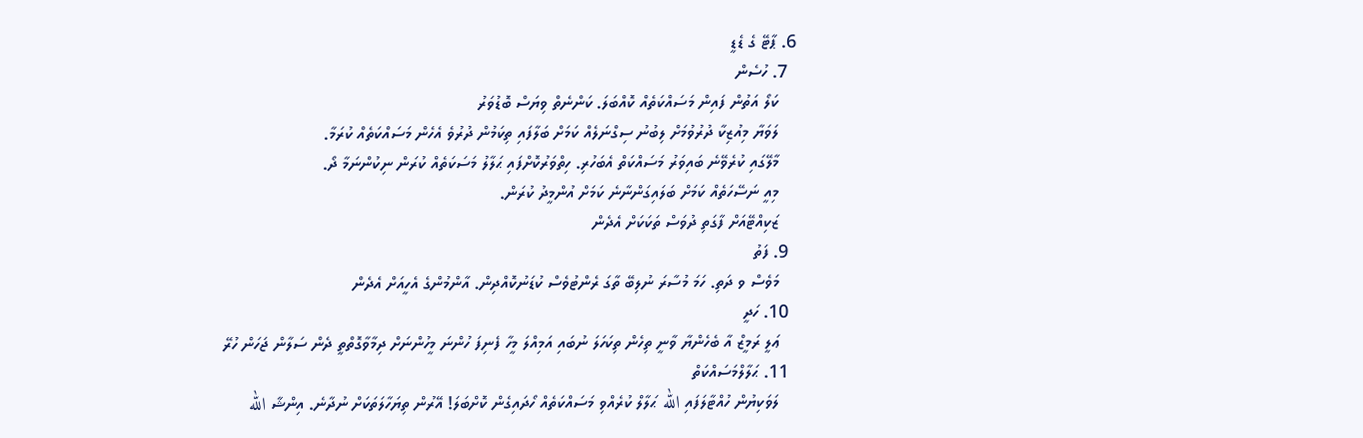6. ޕާޓޭ ގެ ޑެޑީ
  7. ހުސެން
    ކަލޯ އަތުން ފައިން މަސައްކަތެއް ކޮއްބަލަ. ކަންނެތް ވިޔަސް ބޮޑުވަރު
    ލަވަޔާ މިއުޒިކާ ދުރުވުމަށް ލިބުނު ސިގްނަލެއް ކަމަށް ބަލާފައި ތިކަމުން ދުރުވެ އެހެން މަސައްކަތެއް ކުރަމާ.
    މާލޭގައި ކުރެވޭނެ ބައިވަރު މަސައްކަތް އެބަހުރި. ހިތްވަރުކޮށްފައި ޙަލާލު މަސަކަތެއް ކުރަން ނިކުންނަމާ ދޯ.
    މިއީ ނަސޭހަތެއް ކަމަށް ބަލައިގަންނާނެ ކަމަށް އުންމީދު ކުރަން.
    ޒަކިއްޓޭއަށް ފާގަތި ދުވަސް ތަކަކަށް އެދެން
  9. ފަތު
    މަވެސް ވ ދަތި. ހަމަ މުސާރަ ނުލިބޭ ތާގަ ރެންޓުވެސް ކުޑަނުކޮއްދިން. އާންމުންގެ އެހީއަށް އެދެން
  10. ހަދީ
    ޢަލީ ރަމީޒް އާ ބެހެންޔާ ވާނީ ތިހެން ތިކަހަލަ ނުބައި އަމިއްލަ މީހާ ފެނިފަ ހުންނަ މީހުންނަށް ދިމާވާގޮތްތީ ދެން ސަލާން ޖަހަން ހުރޭ
  11. ޙަލާލްމަސައްކަތް
    ލަވަކިޔުން ހުއްޓާލަފައި الله ޙަލާލް ކުރެއްވި މަސައްކަތެއް ހޯދައިގެން ކޮށްބަލަ! އޭރުން ތިޔަހާލަތަކަށް ނުދާނެ. އިންޝާ الله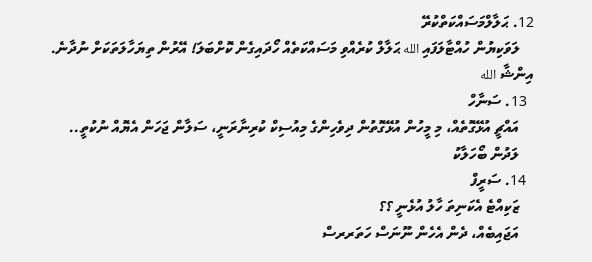12. ޙަލާލްމަސައްކަތްކުރޭ
    ލަވަކިޔުން ހުއްޓާލަފައި الله ޙަލާލް ކުރެއްވި މަސައްކަތެއް ހޯދައިގެން ކޮށްބަލަ! އޭރުން ތިޔަހާލަތަކަށް ނުދާނެ. އިންޝާ الله
  13. ސަނާހް
    އައްޗީ އުޅޭގޮތެއް، މި މީހުން އުޅޭގޮތުން ދިވެހިންގެ މިއުސިކް ކުރިނާރަނީ، ސަލާން ޖަހަން އެޔޮއް ނުކުތީ..
    ލަދުން ބޯހަލާކު
  14. ސަރީފް
    ޒަކިއްޓެ އެކަނިތަ ހާލު އުޅެނީ ؟؟
    އަޖައިބެއް، ދެން އެހެން ނޫނަސް ހަތަރރސް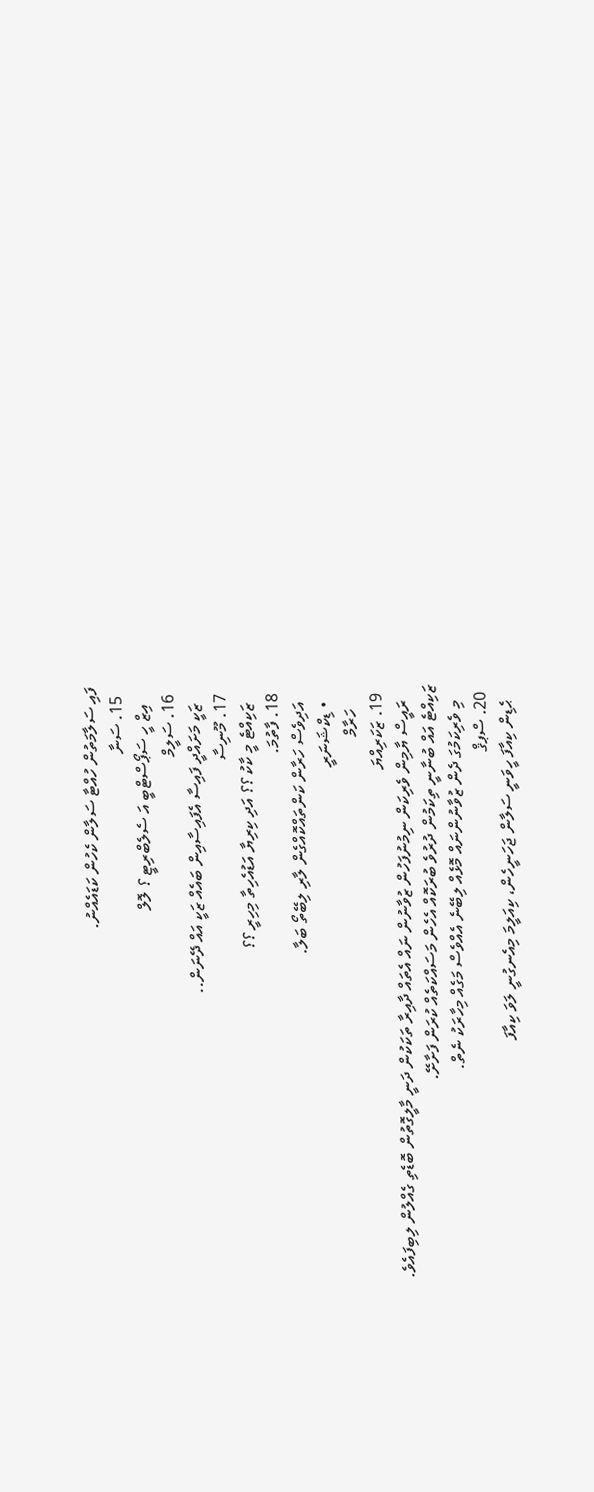ފައި ސަލާމަތުން ހުއްޓާ ސަލާން ކެހުން ކަޑައެއްނު.
  15. ސަނާ
    އިޒް ހީ ސަޕޯސްޓްބީ އަ ސެލެބްރިޓީ ؟ ލޮލް
  16. ސަލީމް
    ޒަކީ މަށައްދީ ފައިސާ އެފައިސާއިން ބައެއް ޒަކީ އައް ދޭނަން..
  17. މޫނިސާ
    ޒަކިއްޓެ މީ ކާކު ؟؟ އަދި ކިރިޔާ އަޑުއެހިތާ މިހިރީ ؟؟
  18. ފާތުމަ.
    އަދިވެސް ހަރާން ކަންތައްކޮއްގެން ލާރި ލިބޭތޯ ބަލާ.
    • ޑިކްޝަނަރީ
      ހަރާމް
  19. ޒަކަރިއްޔަ
    ރައީސް ޔާމިން ވެރިކަން ނިމުނުފަހުން ޒުވާނުން ނައް އެތައް ދާއިރާ ތަކަކުން ދަނީ މާލީގޮތުން ބޮޑެތި ގެއްލުން ލިބިފައެވެ. ޒަކިއްޓެ އައް ބުނާނީ ތިކަމުން ދުރުވެ ބުރަކޮއް އެހެން މަސައްކަތެއް ކުރަން ފަށާށޭ.
    މި ވެރިކަމުގަ ދެން ޒުވާނުންނައް މޮޅެއް ލިބޭނެ އެއްވެސް މަގެއް މިހާރަކު ނެތް.
  20. ސްޕޤް
    ޙެޑިން ކިއާފަ ހީވަނީ ސަލާން ޖަހަނީހެން، ކިއަލީމަ މިއެނގުނީ ލަވަ ކިއާފަ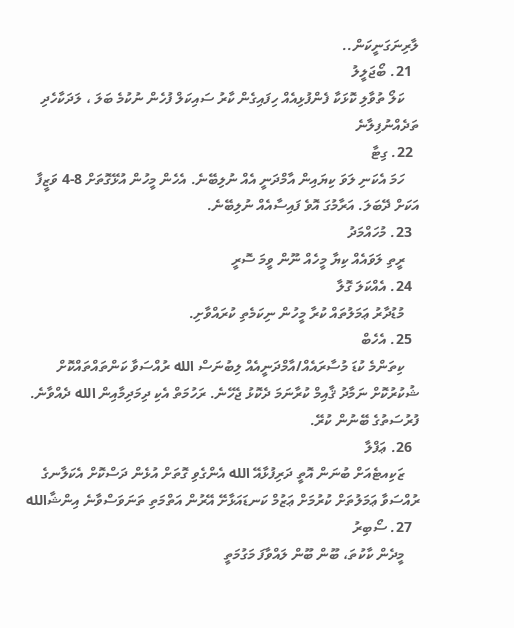ލާރިނަގަނީކަން..
  21. ބޯޖަލީލު
    ކަލޯ ތުވާލި ކޮޅަކާ ފެންފުޅިއެއް ހިފައިގެން ކާރު ސައިކަލް ފުހެން ނުކުމެ ބަލަ ، ލަދަކާހެދި ތަދެއްނުފިލާނެ
  22. ގިޓާ
    ހަމަ އެކަނި ލަވަ ކިޔައިން އާމްދަނީ އެއް ނުލިބޭނެ. އެހެން މީހުން އުޅޭގޮތަށް 8-4 ވަޒީފާ އަކަށް ދޭބަލަ. އަރާމުގަ އޮވެ ފައިސާއެއް ނުލިބޭނެ.
  23. މުހައްމަދު
    ރީތި ލަވައެއް ކިޔާ މީހެއް ނޫން ވީމަ ސޮރީ
  24. އެއްކަލަ ގޮލާ
    މުޑުދާރު ޢަމަލުތައް ކުރާ މީހުން ނިކަމެތި ކުރައްވާށި.
  25. އެހެބް
    ކިތަންމެ ކުޑަ މުސާރައެއް/އާމްދަނީއެއް ލިބުނަސް الله ރުއްސަވާ ކަންތައްތައްކޮށް ޝުކުރުކޮށް ނަމާދު ޤާއިމް ކުރާނަމަ ދެކޮޅު ޖެހޭނެ. ރަހުމަތް އެކި ދިމަދިމާއިން الله ދެއްވާނެ. ފުރުސަތުގެ ބޭނުން ކުރޭ.
  26. ޢަފްލާ
    ޒަކިއޓެއަށް ބުނަން އޮތީ ދަރިފުޅާއޭ الله އެންގެވި ގޮތަށް އުޅެން ދަސްކޮށް އެކަލާނގެ ރުއްސަވާ ޢަމަލުތަށް ކުރުމަށް ޢަޒުމް ކަނޑައަޅާށޭ އޭރުން އަތްމަތި ތަނަވަސްވާނެ އިންޝާالله
  27. ސޯބިރު
    މީދެން ކާކުތަ، ބޫން ބޫން ލައްވާފަ މަގުމަތީ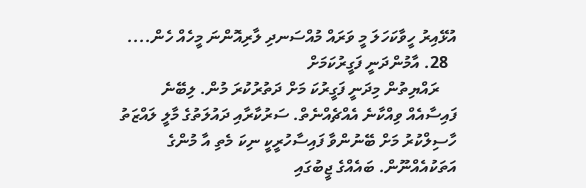އުޅޭއިރު ހީވާކަހަލަ މީ ވަރައް މުއްސަނދި ލާރިއޮންނަ މީހެއް ހެން....
  28. އާމުންދަނީ ފަގީރުކަމަށް
    ރައްޔިތުން މިދަނީ ފަގީރުކަ މަށް ދަތުރުކުރަ މުން. ލިބޭނެ ފައިސާއެއް ވިއްކާނެ އެއްޗެއްނެތް. ސަރުކާރާއި ދައުލަތުގެ މާލީ ލައްޒަތު ހާސިލްކުރު މަށް ބޭނުންވާ ފައިސާހުރީކީ ނިކަ މެތި އާ މުންގެ އަތަކުއެއްނޫން. ބައެއްގެ ޖީބުގައި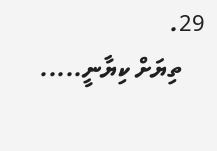29.
    ތިޔަށް ކިޔާނީ.....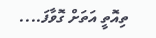ތިއޮތީ އަތަށް ގޮވާފަ....